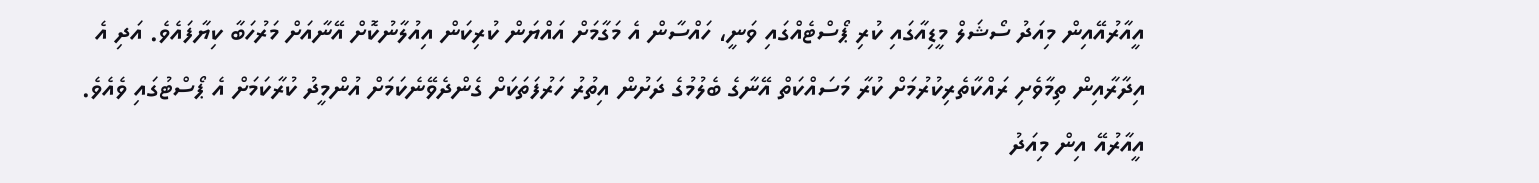އީއާރުއޭއިން މިއަދު ސޯޝަލް މީޑިއާގައި ކުރި ޕޯސްޓެއްގައި ވަނީ، ހައްސާން އެ މަގާމަށް އައްޔަން ކުރިކަން އިއުލާނުކޮށް އޭނާއަށް މަރުހަބާ ކިޔާފައެވެ. އަދި އެ އިދާރާއިން ތިމާވެށި ރައްކާތެރިކުރުމަށް ކުރާ މަސައްކަތް އޭނާގެ ބެލުމުގެ ދަށުން އިތުރު ހަރުފަތަކަށް ގެންދެވޭނެކަމަށް އުންމީދު ކުރާކަމަށް އެ ޕޯސްޓުގައި ވެއެވެ.
އީއާރުއޭ އިން މިއަދު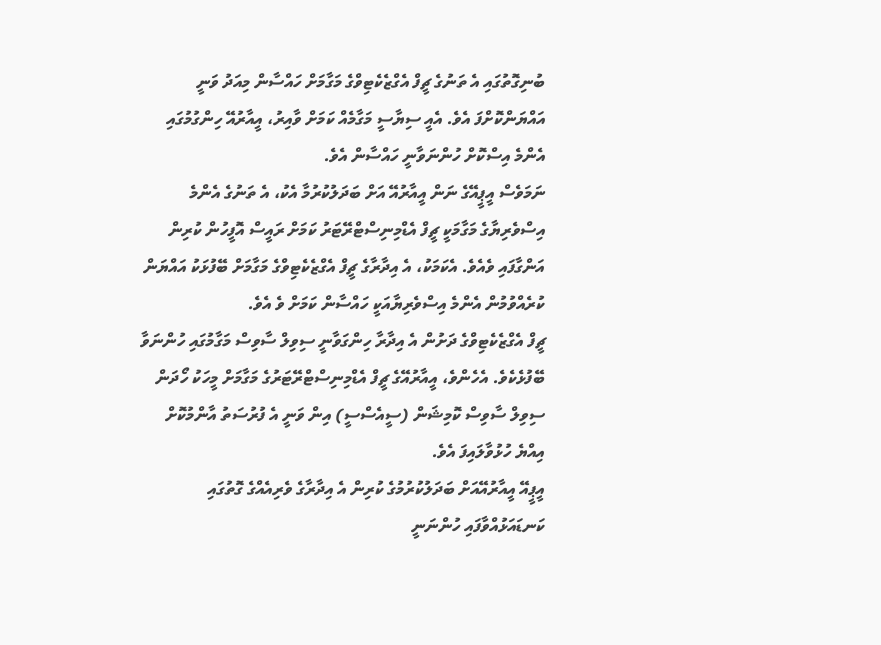ބުނިގޮތުގައި އެ ތަނުގެ ޗީފް އެގްޒެކެޓިވްގެ މަގާމަށް ހައްސާން މިއަދު ވަނީ އައްޔަންކޮށްފަ އެވެ. އެއީ ސިޔާސީ މަގާމެއް ކަމަށް ވާއިރު، އީއާރުއޭ ހިންގުމުގައި އެންމެ އިސްކޮށް ހުންނަވާނީ ހައްސާން އެވެ.
ނަމަވެސް އީޕީއޭގެ ނަން އީއާރުއޭ އަށް ބަދަލުކުރުމާ އެކު، އެ ތަނުގެ އެންމެ އިސްވެރިޔާގެ މަގާމަކީ ޗީފް އެޑްމިނިސްޓްރޭޓަރު ކަމަށް ރައީސް އޮފީހުން ކުރިން އަންގާފައި ވެއެވެ. އެކަމަކު، އެ އިދާރާގެ ޗީފް އެގްޒެކެޓިވްގެ މަގާމަށް ބޭފުޅަކު އައްޔަން ކުރެއްވުމުން އެންމެ އިސްވެރިޔާއަކީ ހައްސާން ކަމަށް ވެ އެވެ.
ޗީފް އެގްޒެކެޓިވްގެ ދަށުން އެ އިދާރާ ހިންގަވާނީ ސިވިލް ސާވިސް މަގާމުގައި ހުންނަވާ ބޭފުޅެކެވެ. އެހެންވެ، އީއާރުއޭގެ ޗީފް އެޑްމިނިސްޓްރޭޓަރުގެ މަގާމަށް މީހަކު ހޯދަން ސިވިލް ސާވިސް ކޮމިޝަން (ސީއެސްސީ) އިން ވަނީ އެ ފުރުސަތު އާންމުކޮށް އިއްޔެ ހުޅުވާލައިފަ އެވެ.
އީޕީއޭ އީއާރުއޭއަށް ބަދަލުކުރުމުގެ ކުރިން އެ އިދާރާގެ ވެރިއެއްގެ ގޮތުގައި ކަނޑައަޅުއްވާފައި ހުންނަނީ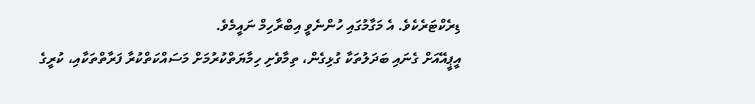ޑިރެކްޓަރެކެވެ. އެ މަގާމުގައި ހުންނެވީ އިބްރާހިމް ނައީމެވެ.
އީޕީއޭއަށް ގެނައި ބަދަލުތަކާ ގުޅިގެން، ތިމާވެށި ހިމާޔަތްކުރުމަށް މަސައްކަތްކުރާ ފަރާތްތަކާއި، ކުރީގެ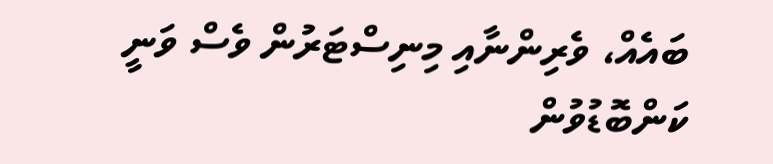ބައެއް، ވެރިންނާއި މިނިސްޓަރުން ވެސް ވަނީ ކަންބޮޑުވުން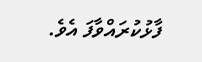ފާޅުކުރައްވާފަ އެވެ.